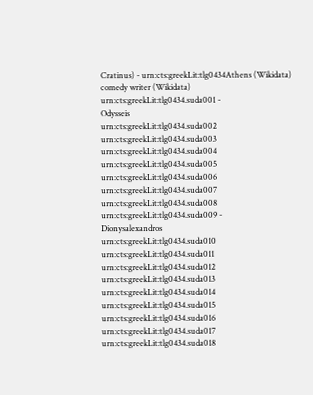Cratinus) - urn:cts:greekLit:tlg0434Athens (Wikidata)
comedy writer (Wikidata)
urn:cts:greekLit:tlg0434.suda001 -
Odysseis
urn:cts:greekLit:tlg0434.suda002
urn:cts:greekLit:tlg0434.suda003
urn:cts:greekLit:tlg0434.suda004
urn:cts:greekLit:tlg0434.suda005
urn:cts:greekLit:tlg0434.suda006
urn:cts:greekLit:tlg0434.suda007
urn:cts:greekLit:tlg0434.suda008
urn:cts:greekLit:tlg0434.suda009 -
Dionysalexandros
urn:cts:greekLit:tlg0434.suda010
urn:cts:greekLit:tlg0434.suda011
urn:cts:greekLit:tlg0434.suda012
urn:cts:greekLit:tlg0434.suda013
urn:cts:greekLit:tlg0434.suda014
urn:cts:greekLit:tlg0434.suda015
urn:cts:greekLit:tlg0434.suda016
urn:cts:greekLit:tlg0434.suda017
urn:cts:greekLit:tlg0434.suda018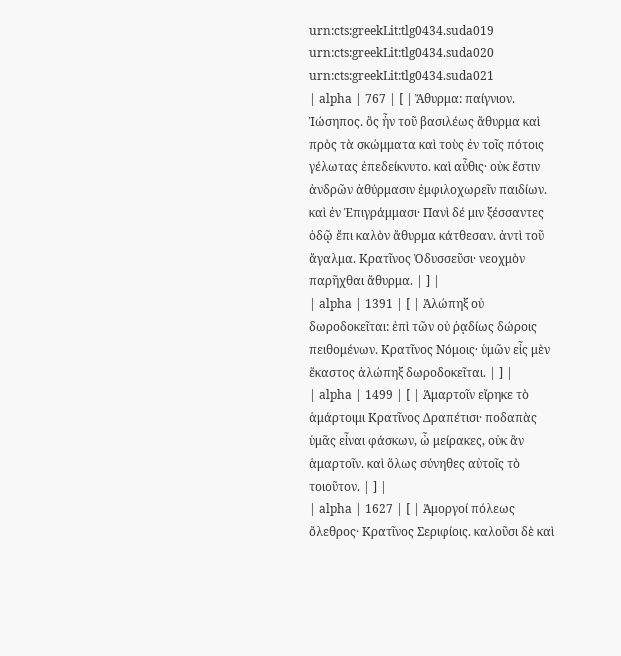urn:cts:greekLit:tlg0434.suda019
urn:cts:greekLit:tlg0434.suda020
urn:cts:greekLit:tlg0434.suda021
| alpha | 767 | [ | Ἄθυρμα: παίγνιον. Ἰώσηπος. ὃς ἦν τοῦ βασιλέως ἄθυρμα καὶ πρὸς τὰ σκώμματα καὶ τοὺς ἐν τοῖς πότοις γέλωτας ἐπεδείκνυτο. καὶ αὖθις· οὐκ ἔστιν ἀνδρῶν ἀθύρμασιν ἐμφιλοχωρεῖν παιδίων. καὶ ἐν Ἐπιγράμμασι· Πανὶ δέ μιν ξέσσαντες ὁδῷ ἔπι καλὸν ἄθυρμα κάτθεσαν. ἀντὶ τοῦ ἄγαλμα. Κρατῖνος Ὀδυσσεῦσι· νεοχμὸν παρῆχθαι ἄθυρμα. | ] |
| alpha | 1391 | [ | Ἀλώπηξ οὐ δωροδοκεῖται: ἐπὶ τῶν οὐ ῥᾳδίως δώροις πειθομένων. Κρατῖνος Nόμοις· ὑμῶν εἷς μὲν ἕκαστος ἀλώπηξ δωροδοκεῖται. | ] |
| alpha | 1499 | [ | Ἁμαρτοῖν εἴρηκε τὸ ἁμάρτοιμι Κρατῖνος Δραπέτισι· ποδαπὰς ὑμᾶς εἶναι φάσκων, ὦ μείρακες, οὐκ ἂν ἁμαρτοῖν. καὶ ὅλως σύνηθες αὐτοῖς τὸ τοιοῦτον. | ] |
| alpha | 1627 | [ | Ἀμοργοί πόλεως ὄλεθρος· Κρατῖνος Σεριφίοις. καλοῦσι δὲ καὶ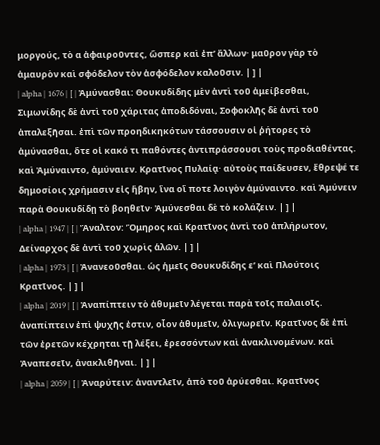μοργούς, τὸ α ἀφαιροῦντες, ὥσπερ καὶ ἐπ’ ἄλλων· μαῦρον γὰρ τὸ ἀμαυρὸν καὶ σφόδελον τὸν ἀσφόδελον καλοῦσιν. | ] |
| alpha | 1676 | [ | Ἀμύνασθαι: Θουκυδίδης μὲν ἀντὶ τοῦ ἀμείβεσθαι, Σιμωνίδης δὲ ἀντὶ τοῦ χάριτας ἀποδιδόναι, Σοφοκλῆς δὲ ἀντὶ τοῦ ἀπαλεξῆσαι. ἐπὶ τῶν προηδικηκότων τάσσουσιν οἱ ῥήτορες τὸ ἀμύνασθαι, ὅτε οἱ κακό τι παθόντες ἀντιπράσσουσι τοὺς προδιαθέντας. καὶ Ἀμύναιντο, ἀμύναιεν. Κρατῖνος Πυλαίᾳ· αὐτοὺς παίδευσεν, ἔθρεψέ τε δημοσίοις χρήμασιν εἰς ἥβην, ἵνα οἵ ποτε λοιγὸν ἀμύναιντο. καὶ Ἀμύνειν παρὰ Θουκυδίδῃ τὸ βοηθεῖν· Ἀμύνεσθαι δὲ τὸ κολάζειν. | ] |
| alpha | 1947 | [ | Ἄναλτον: Ὅμηρος καὶ Κρατῖνος ἀντὶ τοῦ ἀπλήρωτον, Δείναρχος δὲ ἀντὶ τοῦ χωρὶς ἁλῶν. | ] |
| alpha | 1973 | [ | Ἀνανεοῦσθαι. ὡς ἡμεῖς Θουκυδίδης εʹ καὶ Πλούτοις Κρατῖνος. | ] |
| alpha | 2019 | [ | Ἀναπίπτειν τὸ ἀθυμεῖν λέγεται παρὰ τοῖς παλαιοῖς. ἀναπίπτειν ἐπὶ ψυχῆς ἐστιν, οἷον ἀθυμεῖν, ὀλιγωρεῖν. Κρατῖνος δὲ ἐπὶ τῶν ἐρετῶν κέχρηται τῇ λέξει, ἐρεσσόντων καὶ ἀνακλινομένων. καὶ Ἀναπεσεῖν, ἀνακλιθῆναι. | ] |
| alpha | 2059 | [ | Ἀναρύτειν: ἀναντλεῖν, ἀπὸ τοῦ ἀρύεσθαι. Κρατῖνος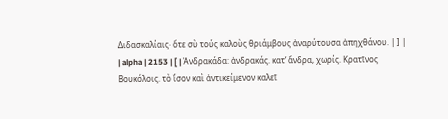Διδασκαλίαις· ὅτε σὺ τούς καλοὺς θριάμβους ἀναρύτουσα ἀπηχθάνου. | ] |
| alpha | 2153 | [ | Ἀνδρακάδα: ἀνδρακάς. κατ’ ἄνδρα, χωρίς. Κρατῖνος Βουκόλοις. τὸ ἴσον καὶ ἀντικείμενον καλεῖ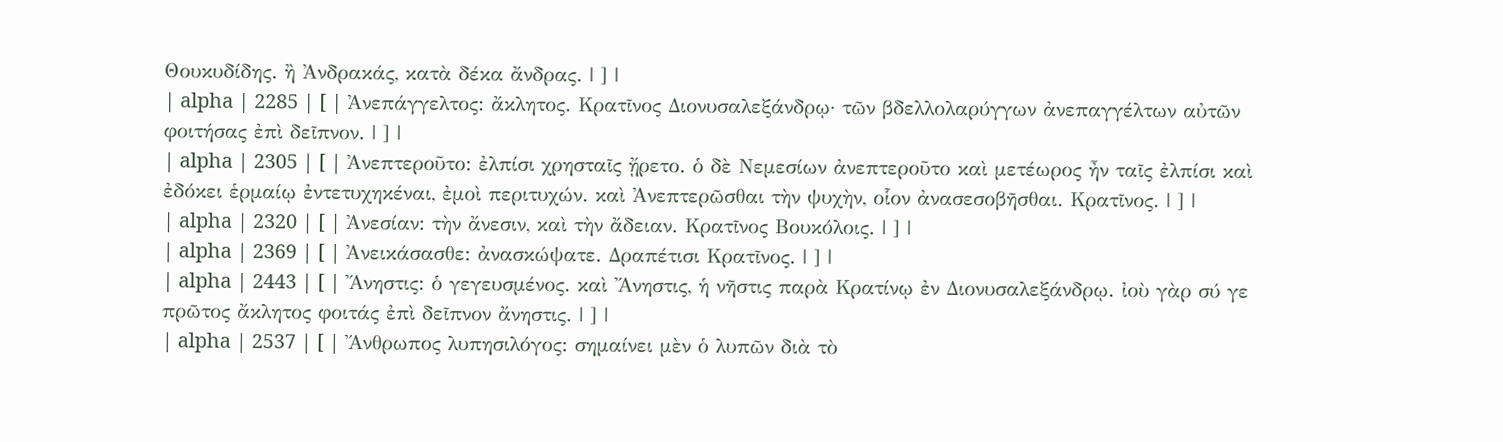Θουκυδίδης. ἢ Ἀνδρακάς, κατὰ δέκα ἄνδρας. | ] |
| alpha | 2285 | [ | Ἀνεπάγγελτος: ἄκλητος. Κρατῖνος Διονυσαλεξάνδρῳ· τῶν βδελλολαρύγγων ἀνεπαγγέλτων αὐτῶν φοιτήσας ἐπὶ δεῖπνον. | ] |
| alpha | 2305 | [ | Ἀνεπτεροῦτο: ἐλπίσι χρησταῖς ᾔρετο. ὁ δὲ Νεμεσίων ἀνεπτεροῦτο καὶ μετέωρος ἦν ταῖς ἐλπίσι καὶ ἐδόκει ἑρμαίῳ ἐντετυχηκέναι, ἐμοὶ περιτυχών. καὶ Ἀνεπτερῶσθαι τὴν ψυχὴν, οἷον ἀνασεσοβῆσθαι. Κρατῖνος. | ] |
| alpha | 2320 | [ | Ἀνεσίαν: τὴν ἄνεσιν, καὶ τὴν ἄδειαν. Κρατῖνος Βουκόλοις. | ] |
| alpha | 2369 | [ | Ἀνεικάσασθε: ἀνασκώψατε. Δραπέτισι Κρατῖνος. | ] |
| alpha | 2443 | [ | Ἄνηστις: ὁ γεγευσμένος. καὶ Ἄνηστις, ἡ νῆστις παρὰ Κρατίνῳ ἐν Διονυσαλεξάνδρῳ. ἰοὺ γὰρ σύ γε πρῶτος ἄκλητος φοιτάς ἐπὶ δεῖπνον ἄνηστις. | ] |
| alpha | 2537 | [ | Ἄνθρωπος λυπησιλόγος: σημαίνει μὲν ὁ λυπῶν διὰ τὸ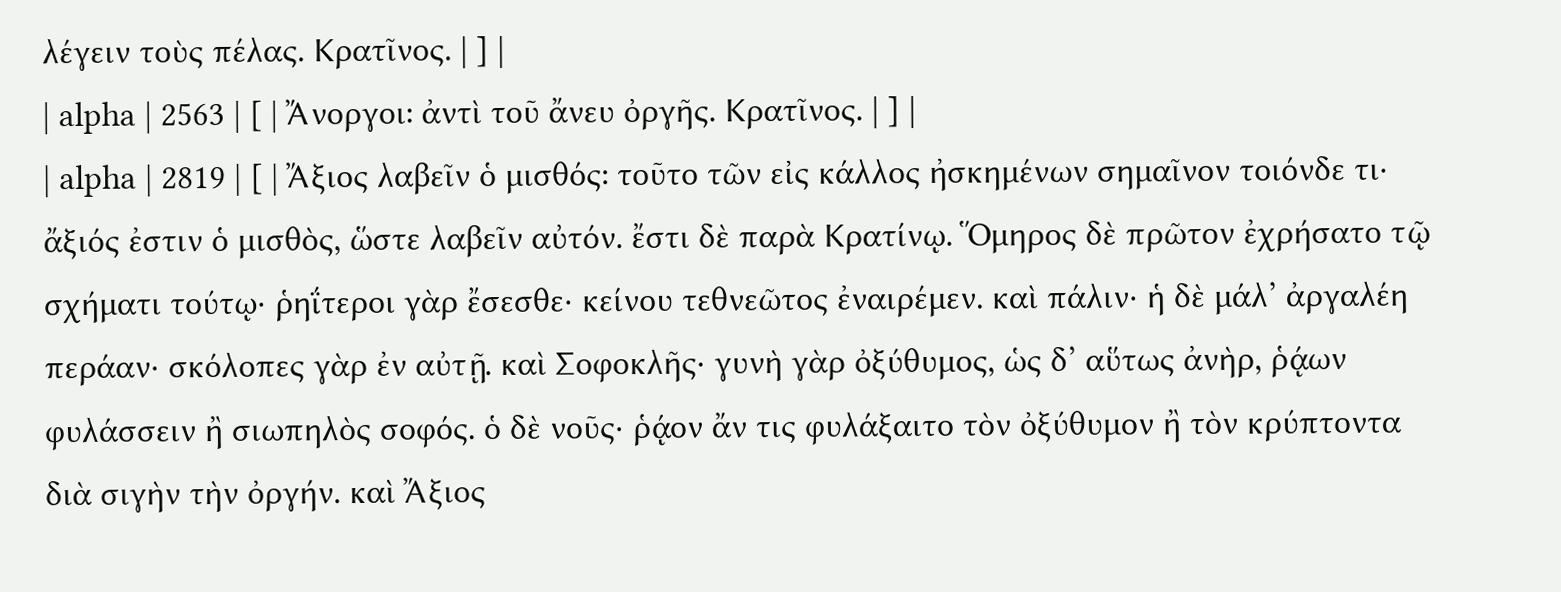λέγειν τοὺς πέλας. Κρατῖνος. | ] |
| alpha | 2563 | [ | Ἄνοργοι: ἀντὶ τοῦ ἄνευ ὀργῆς. Κρατῖνος. | ] |
| alpha | 2819 | [ | Ἄξιος λαβεῖν ὁ μισθός: τοῦτο τῶν εἰς κάλλος ἠσκημένων σημαῖνον τοιόνδε τι· ἄξιός ἐστιν ὁ μισθὸς, ὥστε λαβεῖν αὐτόν. ἔστι δὲ παρὰ Κρατίνῳ. Ὅμηρος δὲ πρῶτον ἐχρήσατο τῷ σχήματι τούτῳ· ῥηΐτεροι γὰρ ἔσεσθε· κείνου τεθνεῶτος ἐναιρέμεν. καὶ πάλιν· ἡ δὲ μάλ’ ἀργαλέη περάαν· σκόλοπες γὰρ ἐν αὐτῇ. καὶ Σοφοκλῆς· γυνὴ γὰρ ὀξύθυμος, ὡς δ’ αὕτως ἀνὴρ, ῥᾴων φυλάσσειν ἢ σιωπηλὸς σοφός. ὁ δὲ νοῦς· ῥᾴον ἄν τις φυλάξαιτο τὸν ὀξύθυμον ἢ τὸν κρύπτοντα διὰ σιγὴν τὴν ὀργήν. καὶ Ἄξιος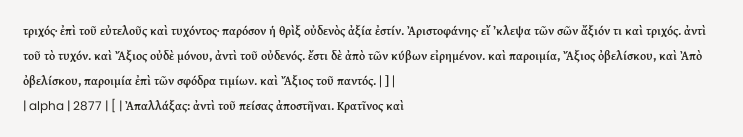τριχός· ἐπὶ τοῦ εὐτελοῦς καὶ τυχόντος· παρόσον ἡ θρὶξ οὐδενὸς ἀξία ἐστίν. Ἀριστοφάνης· εἴ ’κλεψα τῶν σῶν ἄξιόν τι καὶ τριχός. ἀντὶ τοῦ τὸ τυχόν. καὶ Ἄξιος οὐδὲ μόνου, ἀντὶ τοῦ οὐδενός. ἔστι δὲ ἀπὸ τῶν κύβων εἰρημένον. καὶ παροιμία, Ἄξιος ὀβελίσκου, καὶ Ἀπὸ ὀβελίσκου, παροιμία ἐπὶ τῶν σφόδρα τιμίων. καὶ Ἄξιος τοῦ παντός. | ] |
| alpha | 2877 | [ | Ἀπαλλάξας: ἀντὶ τοῦ πείσας ἀποστῆναι. Κρατῖνος καὶ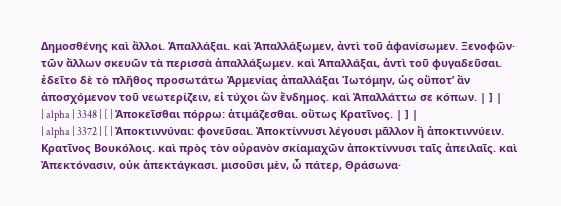Δημοσθένης καὶ ἄλλοι. Ἀπαλλάξαι. καὶ Ἀπαλλάξωμεν, ἀντὶ τοῦ ἀφανίσωμεν. Ξενοφῶν· τῶν ἄλλων σκευῶν τὰ περισσὰ ἀπαλλάξωμεν. καὶ Ἀπαλλάξαι, ἀντὶ τοῦ φυγαδεῦσαι. ἐδεῖτο δὲ τὸ πλῆθος προσωτάτω Ἀρμενίας ἀπαλλάξαι Ἰωτόμην, ὡς οὔποτ’ ἂν ἀποσχόμενον τοῦ νεωτερίζειν, εἰ τύχοι ὢν ἔνδημος. καὶ Ἀπαλλάττω σε κόπων. | ] |
| alpha | 3348 | [ | Ἀποκεῖσθαι πόρρω: ἀτιμάζεσθαι. οὕτως Κρατῖνος. | ] |
| alpha | 3372 | [ | Ἀποκτιννύναι: φονεῦσαι. Ἀποκτίννυσι λέγουσι μᾶλλον ἢ ἀποκτιννύειν. Κρατῖνος Βουκόλοις. καὶ πρὸς τὸν οὐρανὸν σκίαμαχῶν ἀποκτίννυσι ταῖς ἀπειλαῖς. καὶ Ἀπεκτόνασιν, οὐκ ἀπεκτάγκασι. μισοῦσι μὲν, ὦ πάτερ, Θράσωνα·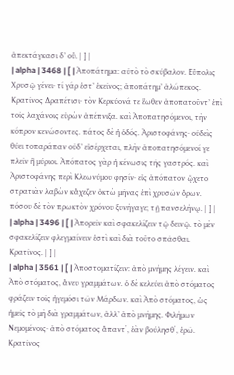ἀπεκτάγκασι δ’ οὔ. | ] |
| alpha | 3468 | [ | Ἀποπάτημα: αὐτὸ τὸ σκύβαλον. Εὔπολις Χρυσῷ γένει· τί γάρ ἐστ’ ἐκεῖνος; ἀποπάτημ’ ἀλώπεκος. Κρατῖνος Δραπέτισι· τὸν Κερκύονά τε ἕωθεν ἀποπατοῦντ’ ἐπὶ τοῖς λαχάνοις εὑρὼν ἀπέπνιξα. καὶ Ἀποπατησόμενοι, τὴν κόπρον κενώσοντες. πάτος δὲ ἡ ὁδός. Ἀριστοφάνης· οὐδεὶς θύει τοπαράπαν οὐδ’ εἰσέρχεται, πλὴν ἀποπατησόμενοί γε πλεῖν ἢ μύριοι. Ἀπόπατος γὰρ ἡ κένωσις τῆς γαστρός. καὶ Ἀριστοφάνης περὶ Κλεωνύμου φησίν· εἰς ἀπόπατον ᾤχετο στρατιὰν λαβὼν κἄχεζεν ὀκτὼ μῆνας ἐπὶ χρυσῶν ὄρων. πόσου δὲ τὸν πρωκτὸν χρόνου ξυνήγαγε; τῇ πανσελήνῳ. | ] |
| alpha | 3496 | [ | Ἀπορεῖν καὶ σφακελίζειν τῷ δεινῷ. τὸ μὲν σφακελίζειν φλεγμαίνειν ἐστὶ καὶ διὰ τοῦτο σπᾶσθαι. Κρατῖνος. | ] |
| alpha | 3561 | [ | Ἀποστοματίζειν: ἀπὸ μνήμης λέγειν. καὶ Ἀπὸ στόματος, ἄνευ γραμμάτων. ὁ δὲ κελεύει ἀπὸ στόματος φράζειν τοῖς ἡγεμόσι τῶν Μάρδων. καὶ Ἀπὸ στόματος, ὡς ἡμεῖς τὸ μὴ διὰ γραμμάτων, ἀλλ’ ἀπὸ μνήμης. Φιλήμων Νεμομένοις· ἀπὸ στόματος ἅπαντʹ, ἐὰν βούλησθʹ, ἐρῶ. Κρατῖνος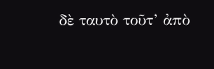δὲ ταυτὸ τοῦτ’ ἀπὸ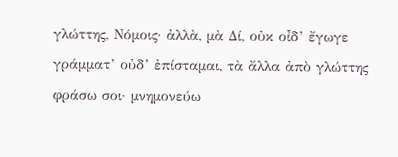γλώττης, Νόμοις· ἀλλὰ, μὰ Δί, οὐκ οἶδ’ ἔγωγε γράμματ’ οὐδ’ ἐπίσταμαι, τὰ ἄλλα ἀπὸ γλώττης φράσω σοι· μνημονεύω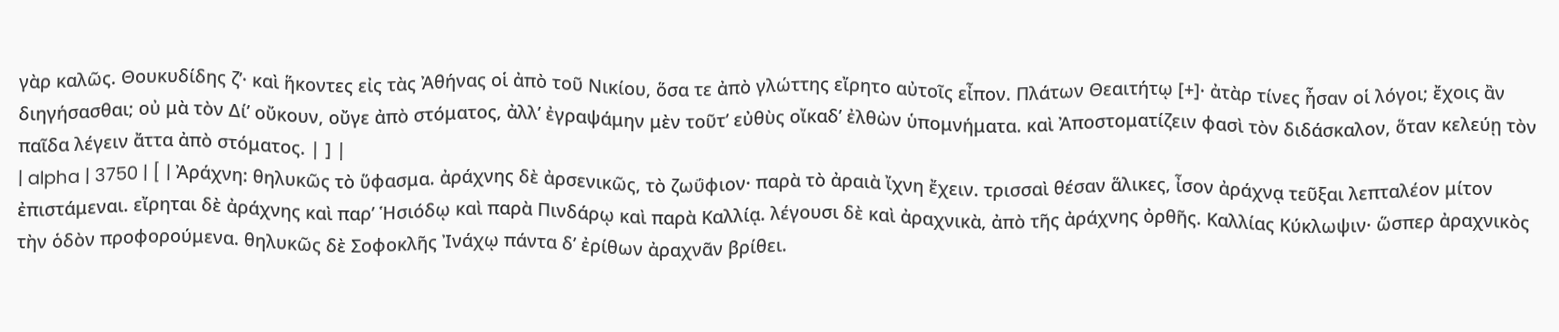γὰρ καλῶς. Θουκυδίδης ζʹ· καὶ ἥκοντες εἰς τὰς Ἀθήνας οἱ ἀπὸ τοῦ Νικίου, ὅσα τε ἀπὸ γλώττης εἴρητο αὐτοῖς εἶπον. Πλάτων Θεαιτήτῳ [+]· ἀτὰρ τίνες ἦσαν οἱ λόγοι; ἔχοις ἂν διηγήσασθαι; οὐ μὰ τὸν Δί’ οὔκουν, οὔγε ἀπὸ στόματος, ἀλλ’ ἐγραψάμην μὲν τοῦτ’ εὐθὺς οἴκαδ’ ἐλθὼν ὑπομνήματα. καὶ Ἀποστοματίζειν φασὶ τὸν διδάσκαλον, ὅταν κελεύῃ τὸν παῖδα λέγειν ἄττα ἀπὸ στόματος. | ] |
| alpha | 3750 | [ | Ἀράχνη: θηλυκῶς τὸ ὕφασμα. ἀράχνης δὲ ἀρσενικῶς, τὸ ζωΰφιον· παρὰ τὸ ἀραιὰ ἴχνη ἔχειν. τρισσαὶ θέσαν ἅλικες, ἶσον ἀράχνᾳ τεῦξαι λεπταλέον μίτον ἐπιστάμεναι. εἴρηται δὲ ἀράχνης καὶ παρ’ Ἡσιόδῳ καὶ παρὰ Πινδάρῳ καὶ παρὰ Καλλίᾳ. λέγουσι δὲ καὶ ἀραχνικὰ, ἀπὸ τῆς ἀράχνης ὀρθῆς. Καλλίας Κύκλωψιν· ὥσπερ ἀραχνικὸς τὴν ὁδὸν προφορούμενα. θηλυκῶς δὲ Σοφοκλῆς Ἰνάχῳ πάντα δ’ ἐρίθων ἀραχνᾶν βρίθει.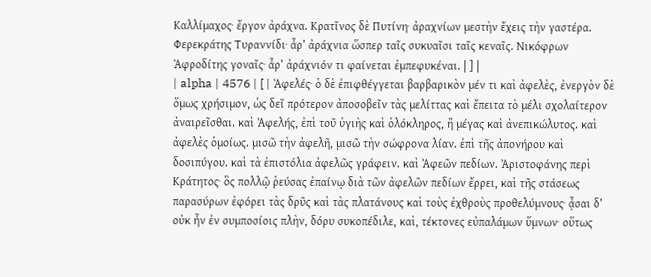Καλλίμαχος· ἔργον ἀράχνα. Κρατῖνος δὲ Πυτίνη· ἀραχνίων μεστὴν ἔχεις τὴν γαστέρα. Φερεκράτης Τυραννίδι· ἆρ’ ἀράχνια ὥσπερ ταῖς συκυαῖσι ταῖς κεναῖς. Νικόφρων Ἀφροδίτης γοναῖς· ἆρ’ ἀράχνιόν τι φαίνεται ἐμπεφυκέναι. | ] |
| alpha | 4576 | [ | Ἀφελές· ὁ δὲ ἐπιφθέγγεται βαρβαρικὸν μέν τι καὶ ἀφελὲς, ἐνεργὸν δὲ ὅμως χρήσιμον, ὡς δεῖ πρότερον ἀποσοβεῖν τὰς μελίττας καὶ ἔπειτα τὸ μέλι σχολαίτερον ἀναιρεῖσθαι. καὶ Ἀφελής, ἐπὶ τοῦ ὑγιὴς καὶ ὁλόκληρος, ἢ μέγας καὶ ἀνεπικώλυτος. καὶ ἀφελὲς ὁμοίως. μισῶ τὴν ἀφελῆ, μισῶ τὴν σώφρονα λίαν. ἐπὶ τῆς ἀπονήρου καὶ δοσιπύγου. καὶ τὰ ἐπιστόλια ἀφελῶς γράφειν. καὶ Ἀφεῶν πεδίων. Ἀριστοφάνης περὶ Κράτητος· ὃς πολλῷ ῥεύσας ἐπαίνῳ διὰ τῶν ἀφελῶν πεδίων ἔρρει, καὶ τῆς στάσεως παρασύρων ἐφόρει τὰς δρῦς καὶ τὰς πλατάνους καὶ τοὺς ἐχθροὺς προθελύμνους· ᾆσαι δ’ οὐκ ἦν ἐν συμποσίοις πλὴν, δόρυ συκοπέδιλε, καὶ, τέκτονες εὐπαλάμων ὕμνων· οὕτως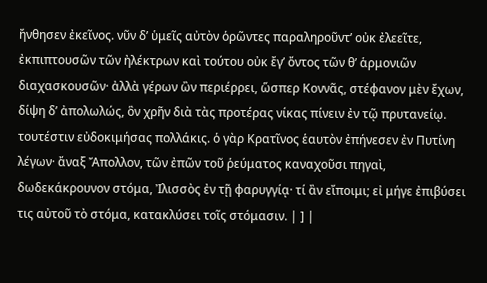ἤνθησεν ἐκεῖνος. νῦν δ’ ὑμεῖς αὐτὸν ὁρῶντες παραληροῦντ’ οὐκ ἐλεεῖτε, ἐκπιπτουσῶν τῶν ἠλέκτρων καὶ τούτου οὐκ ἔγ’ ὄντος τῶν θ’ ἁρμονιῶν διαχασκουσῶν· ἀλλὰ γέρων ὢν περιέρρει, ὥσπερ Κοννᾶς, στέφανον μὲν ἔχων, δίψη δ’ ἀπολωλώς, ὃν χρῆν διὰ τὰς προτέρας νίκας πίνειν ἐν τῷ πρυτανείῳ. τουτέστιν εὐδοκιμήσας πολλάκις. ὁ γὰρ Κρατῖνος ἑαυτὸν ἐπήνεσεν ἐν Πυτίνη λέγων· ἄναξ Ἄπολλον, τῶν ἐπῶν τοῦ ῥεύματος καναχοῦσι πηγαὶ, δωδεκάκρουνον στόμα, Ἰλισσὸς ἐν τῇ φαρυγγίᾳ· τί ἂν εἴποιμι; εἰ μήγε ἐπιβύσει τις αὐτοῦ τὸ στόμα, κατακλύσει τοῖς στόμασιν. | ] |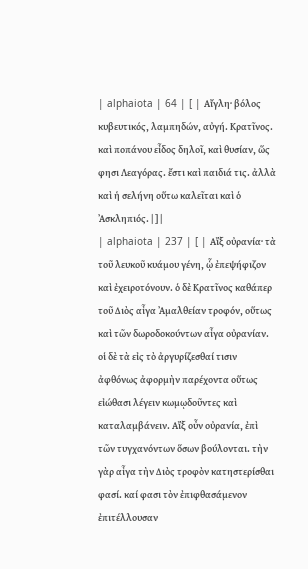| alphaiota | 64 | [ | Αἴγλη· βόλος κυβευτικός, λαμπηδών, αὐγή. Κρατῖνος. καὶ ποπάνου εἶδος δηλοῖ, καὶ θυσίαν, ὥς φησι Λεαγόρας. ἔστι καὶ παιδιά τις. ἀλλὰ καὶ ἡ σελήνη οὕτω καλεῖται καὶ ὁ Ἀσκληπιός. | ] |
| alphaiota | 237 | [ | Αἲξ οὐρανία· τὰ τοῦ λευκοῦ κυάμου γένη, ᾧ ἐπεψήφιζον καὶ ἐχειροτόνουν. ὁ δὲ Κρατῖνος καθάπερ τοῦ Διὸς αἶγα Ἀμαλθείαν τροφόν, οὕτως καὶ τῶν δωροδοκούντων αἶγα οὐρανίαν. οἱ δὲ τὰ εἰς τὸ ἀργυρίζεσθαί τισιν ἀφθόνως ἀφορμὴν παρέχοντα οὕτως εἰώθασι λέγειν κωμῳδοῦντες καὶ καταλαμβάνειν. Αἲξ οὖν οὐρανία, ἐπὶ τῶν τυγχανόντων ὅσων βούλονται. τὴν γὰρ αἶγα τὴν Διὸς τροφὸν κατηστερίσθαι φασί. καί φασι τὸν ἐπιφθασάμενον ἐπιτέλλουσαν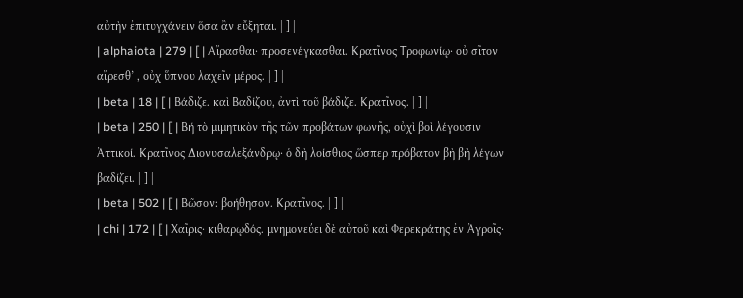αὐτὴν ἐπιτυγχάνειν ὅσα ἂν εὔξηται. | ] |
| alphaiota | 279 | [ | Αἴρασθαι· προσενέγκασθαι. Κρατῖνος Τροφωνίῳ· οὐ σῖτον αἴρεσθ’ , οὐχ ὕπνου λαχεῖν μέρος. | ] |
| beta | 18 | [ | Βάδιζε. καὶ Βαδίζου, ἀντὶ τοῦ βάδιζε. Κρατῖνος. | ] |
| beta | 250 | [ | Bή τὸ μιμητικὸν τῆς τῶν προβάτων φωνῆς, οὐχὶ βοὶ λέγουσιν Ἀττικοί. Κρατῖνος Διονυσαλεξάνδρῳ· ὁ δὴ λοίσθιος ὥσπερ πρόβατον βὴ βὴ λέγων βαδίζει. | ] |
| beta | 502 | [ | Βῶσον: βοήθησον. Κρατῖνος. | ] |
| chi | 172 | [ | Χαῖρις· κιθαρῳδός. μνημονεύει δὲ αὐτοῦ καὶ Φερεκράτης ἐν Ἀγροῖς·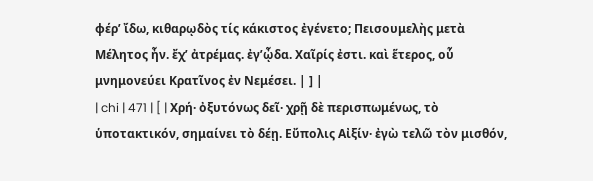φέρ’ ἴδω, κιθαρῳδὸς τίς κάκιστος ἐγένετο; Πεισουμελὴς μετὰ Μέλητος ἦν. ἔχ’ ἀτρέμας. ἐγ’ᾦδα. Χαῖρίς ἐστι. καὶ ἕτερος, οὗ μνημονεύει Κρατῖνος ἐν Νεμέσει. | ] |
| chi | 471 | [ | Χρή· ὀξυτόνως δεῖ· χρῇ δὲ περισπωμένως, τὸ ὑποτακτικόν, σημαίνει τὸ δέῃ. Εὔπολις Αἰξίν· ἐγὼ τελῶ τὸν μισθόν,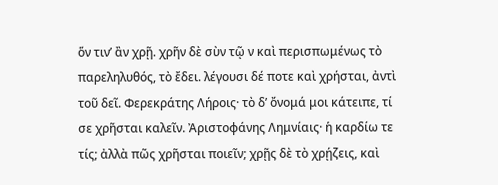ὅν τιν’ ἂν χρῇ. χρῆν δὲ σὺν τῷ ν καὶ περισπωμένως τὸ παρεληλυθός, τὸ ἔδει. λέγουσι δέ ποτε καὶ χρήσται, ἀντὶ τοῦ δεῖ. Φερεκράτης Λήροις· τὸ δ’ ὄνομά μοι κάτειπε, τί σε χρῆσται καλεῖν. Ἀριστοφάνης Λημνίαις· ἡ καρδίω τε τίς; ἀλλὰ πῶς χρῆσται ποιεῖν; χρῇς δὲ τὸ χρῄζεις, καὶ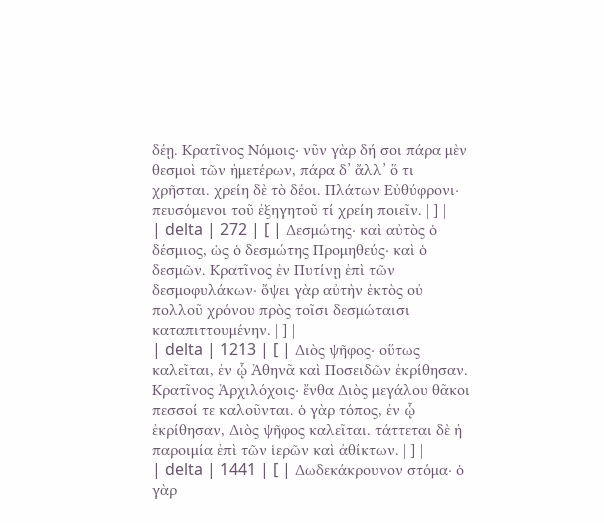δέῃ. Κρατῖνος Νόμοις· νῦν γὰρ δή σοι πάρα μὲν θεσμοὶ τῶν ἡμετέρων, πάρα δ’ ἄλλ’ ὅ τι χρῆσται. χρείη δὲ τὸ δέοι. Πλάτων Εὐθύφρονι· πευσόμενοι τοῦ ἐξηγητοῦ τί χρείη ποιεῖν. | ] |
| delta | 272 | [ | Δεσμώτης· καὶ αὐτὸς ὁ δέσμιος, ὡς ὁ δεσμώτης Προμηθεύς· καὶ ὁ δεσμῶν. Κρατῖνος ἐν Πυτίνῃ ἐπὶ τῶν δεσμοφυλάκων· ὄψει γὰρ αὐτὴν ἐκτὸς οὐ πολλοῦ χρόνου πρὸς τοῖσι δεσμώταισι καταπιττουμένην. | ] |
| delta | 1213 | [ | Διὸς ψῆφος· οὕτως καλεῖται, ἐν ᾧ Ἀθηνᾶ καὶ Ποσειδῶν ἐκρίθησαν. Κρατῖνος Ἀρχιλόχοις· ἔνθα Διὸς μεγάλου θᾶκοι πεσσοί τε καλοῦνται. ὁ γὰρ τόπος, ἐν ᾧ ἐκρίθησαν, Διὸς ψῆφος καλεῖται. τάττεται δὲ ἡ παροιμία ἐπὶ τῶν ἱερῶν καὶ ἀθίκτων. | ] |
| delta | 1441 | [ | Δωδεκάκρουνον στόμα· ὁ γὰρ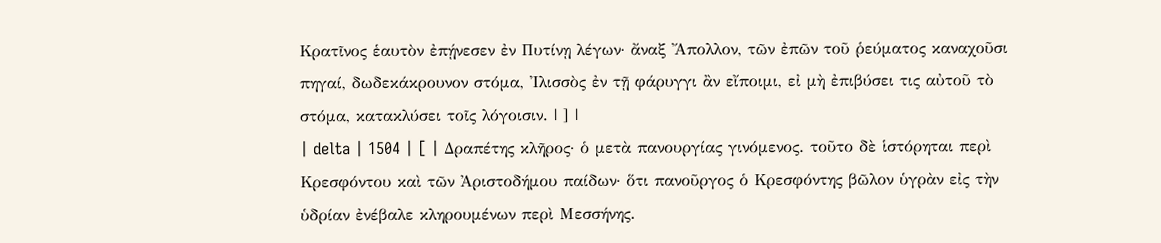Κρατῖνος ἑαυτὸν ἐπῄνεσεν ἐν Πυτίνῃ λέγων· ἄναξ Ἄπολλον, τῶν ἐπῶν τοῦ ῥεύματος καναχοῦσι πηγαί, δωδεκάκρουνον στόμα, Ἰλισσὸς ἐν τῇ φάρυγγι ἂν εἴποιμι, εἰ μὴ ἐπιβύσει τις αὐτοῦ τὸ στόμα, κατακλύσει τοῖς λόγοισιν. | ] |
| delta | 1504 | [ | Δραπέτης κλῆρος· ὁ μετὰ πανουργίας γινόμενος. τοῦτο δὲ ἱστόρηται περὶ Κρεσφόντου καὶ τῶν Ἀριστοδήμου παίδων· ὅτι πανοῦργος ὁ Κρεσφόντης βῶλον ὑγρὰν εἰς τὴν ὑδρίαν ἐνέβαλε κληρουμένων περὶ Μεσσήνης.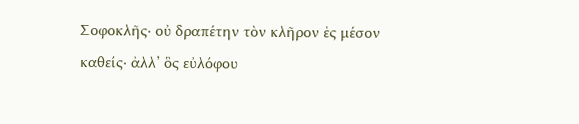Σοφοκλῆς· οὐ δραπέτην τὸν κλῆρον ἐς μέσον καθείς· ἀλλ’ ὃς εὐλόφου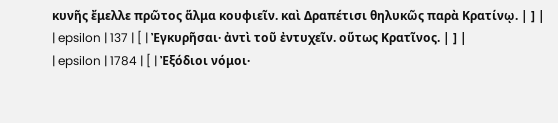κυνῆς ἔμελλε πρῶτος ἅλμα κουφιεῖν. καὶ Δραπέτισι θηλυκῶς παρὰ Κρατίνῳ. | ] |
| epsilon | 137 | [ | Ἐγκυρῆσαι· ἀντὶ τοῦ ἐντυχεῖν. οὕτως Κρατῖνος. | ] |
| epsilon | 1784 | [ | Ἐξόδιοι νόμοι·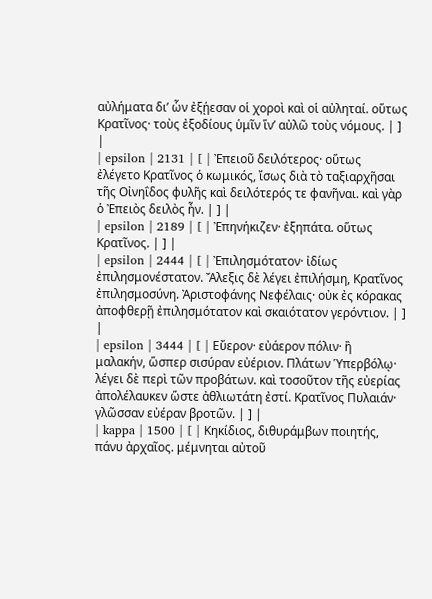αὐλήματα δι’ ὧν ἐξῄεσαν οἱ χοροὶ καὶ οἱ αὐληταί. οὕτως Κρατῖνος· τοὺς ἐξοδίους ὑμῖν ἵν’ αὐλῶ τοὺς νόμους. | ] |
| epsilon | 2131 | [ | Ἐπειοῦ δειλότερος· οὕτως ἐλέγετο Κρατῖνος ὁ κωμικός, ἴσως διὰ τὸ ταξιαρχῆσαι τῆς Οἰνηΐδος φυλῆς καὶ δειλότερός τε φανῆναι. καὶ γὰρ ὁ Ἐπειὸς δειλὸς ἦν. | ] |
| epsilon | 2189 | [ | Ἐπηνήκιζεν· ἐξηπάτα. οὕτως Κρατῖνος. | ] |
| epsilon | 2444 | [ | Ἐπιλησμότατον· ἰδίως ἐπιλησμονέστατον. Ἄλεξις δὲ λέγει ἐπιλήσμη, Κρατῖνος ἐπιλησμοσύνη. Ἀριστοφάνης Νεφέλαις· οὐκ ἐς κόρακας ἀποφθερῇ ἐπιλησμότατον καὶ σκαιότατον γερόντιον. | ] |
| epsilon | 3444 | [ | Εὔερον· εὐάερον πόλιν· ἢ μαλακήν, ὥσπερ σισύραν εὐέριον. Πλάτων Ὑπερβόλῳ· λέγει δὲ περὶ τῶν προβάτων. καὶ τοσοῦτον τῆς εὐερίας ἀπολέλαυκεν ὥστε ἀθλιωτάτη ἐστί. Κρατῖνος Πυλαιάν· γλῶσσαν εὐέραν βροτῶν. | ] |
| kappa | 1500 | [ | Κηκίδιος, διθυράμβων ποιητής, πάνυ ἀρχαῖος. μέμνηται αὐτοῦ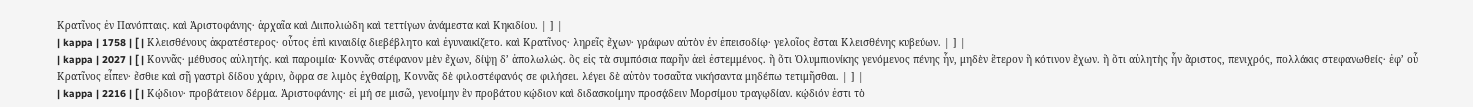Κρατῖνος ἐν Πανόπταις. καὶ Ἀριστοφάνης· ἀρχαῖα καὶ Διιπολιώδη καὶ τεττίγων ἀνάμεστα καὶ Κηκιδίου. | ] |
| kappa | 1758 | [ | Κλεισθένους ἀκρατέστερος· οὗτος ἐπὶ κιναιδίᾳ διεβέβλητο καὶ ἐγυναικίζετο. καὶ Κρατῖνος· ληρεῖς ἔχων· γράφων αὐτὸν ἐν ἐπεισοδίῳ· γελοῖος ἔσται Κλεισθένης κυβεύων. | ] |
| kappa | 2027 | [ | Κοννᾶς· μέθυσος αὐλητής. καὶ παροιμία· Κοννᾶς στέφανον μὲν ἔχων, δίψῃ δ’ ἀπολωλώς. ὃς εἰς τὰ συμπόσια παρῆν ἀεὶ ἐστεμμένος. ἢ ὅτι Ὀλυμπιονίκης γενόμενος πένης ἦν, μηδὲν ἕτερον ἢ κότινον ἔχων. ἢ ὅτι αὐλητὴς ἦν ἄριστος, πενιχρός, πολλάκις στεφανωθείς· ἐφ’ οὗ Κρατῖνος εἶπεν· ἔσθιε καὶ σῇ γαστρὶ δίδου χάριν, ὄφρα σε λιμὸς ἐχθαίρῃ, Κοννᾶς δὲ φιλοστέφανός σε φιλήσει. λέγει δὲ αὐτὸν τοσαῦτα νικήσαντα μηδέπω τετιμῆσθαι. | ] |
| kappa | 2216 | [ | Κῴδιον· προβάτειον δέρμα. Ἀριστοφάνης· εἰ μή σε μισῶ, γενοίμην ἓν προβάτου κῴδιον καὶ διδασκοίμην προσᾴδειν Μορσίμου τραγῳδίαν. κῴδιόν ἐστι τὸ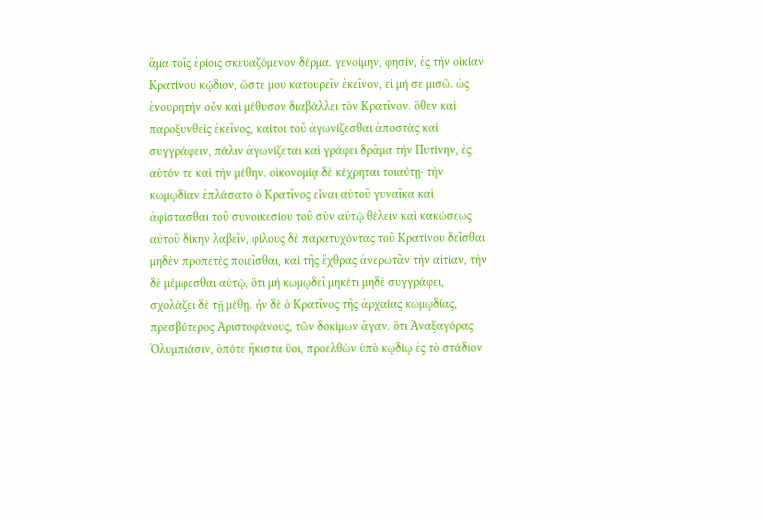ἅμα τοῖς ἐρίοις σκευαζόμενον δέρμα. γενοίμην, φησίν, ἐς τὴν οἰκίαν Κρατίνου κῴδιον, ὥστε μου κατουρεῖν ἐκεῖνον, εἰ μή σε μισῶ. ὡς ἐνουρητὴν οὖν καὶ μέθυσον διαβάλλει τὸν Κρατῖνον. ὅθεν καὶ παροξυνθεὶς ἐκεῖνος, καίτοι τοῦ ἀγωνίζεσθαι ἀποστὰς καὶ συγγράφειν, πάλιν ἀγωνίζεται καὶ γράφει δρᾶμα τὴν Πυτίνην, ἐς αὑτόν τε καὶ τὴν μέθην. οἰκονομίᾳ δὲ κέχρηται τοιαύτῃ· τὴν κωμῳδίαν ἐπλάσατο ὁ Κρατῖνος εἶναι αὑτοῦ γυναῖκα καὶ ἀφίστασθαι τοῦ συνοικεσίου τοῦ σὺν αὐτῷ θέλειν καὶ κακώσεως αὐτοῦ δίκην λαβεῖν, φίλους δὲ παρατυχόντας τοῦ Κρατίνου δεῖσθαι μηδὲν προπετὲς ποιεῖσθαι, καὶ τῆς ἔχθρας ἀνερωτᾶν τὴν αἰτίαν, τὴν δὲ μέμφεσθαι αὐτῷ, ὅτι μὴ κωμῳδεῖ μηκέτι μηδὲ συγγράφει, σχολάζει δὲ τῇ μέθῃ. ἦν δὲ ὁ Κρατῖνος τῆς ἀρχαίας κωμῳδίας, πρεσβύτερος Ἀριστοφάνους, τῶν δοκίμων ἄγαν. ὅτι Ἀναξαγόρας Ὀλυμπιάσιν, ὁπότε ἥκιστα ὕοι, προελθὼν ὑπὸ κῳδίῳ ἐς τὸ στάδιον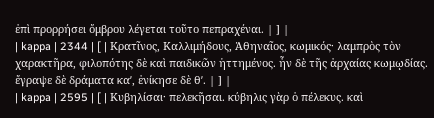ἐπὶ προρρήσει ὄμβρου λέγεται τοῦτο πεπραχέναι. | ] |
| kappa | 2344 | [ | Κρατῖνος, Καλλιμήδους, Ἀθηναῖος, κωμικός· λαμπρὸς τὸν χαρακτῆρα, φιλοπότης δὲ καὶ παιδικῶν ἡττημένος. ἦν δὲ τῆς ἀρχαίας κωμῳδίας. ἔγραψε δὲ δράματα καʹ, ἐνίκησε δὲ θʹ. | ] |
| kappa | 2595 | [ | Κυβηλίσαι· πελεκῆσαι. κύβηλις γὰρ ὁ πέλεκυς. καὶ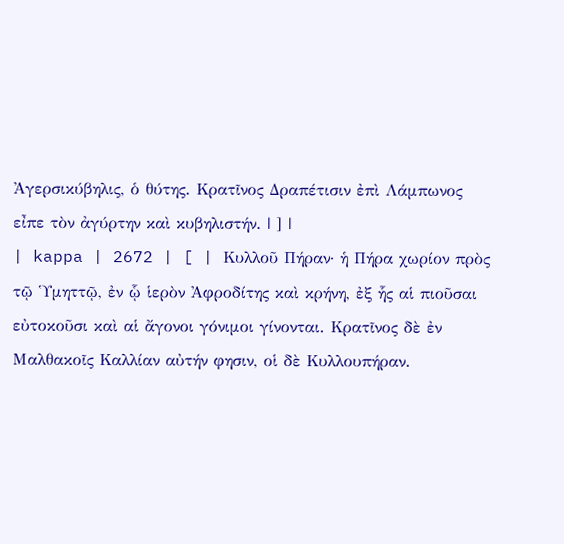Ἀγερσικύβηλις, ὁ θύτης. Κρατῖνος Δραπέτισιν ἐπὶ Λάμπωνος εἶπε τὸν ἀγύρτην καὶ κυβηλιστήν. | ] |
| kappa | 2672 | [ | Κυλλοῦ Πήραν· ἡ Πήρα χωρίον πρὸς τῷ Ὑμηττῷ, ἐν ᾧ ἱερὸν Ἀφροδίτης καὶ κρήνη, ἐξ ἧς αἱ πιοῦσαι εὐτοκοῦσι καὶ αἱ ἄγονοι γόνιμοι γίνονται. Κρατῖνος δὲ ἐν Μαλθακοῖς Καλλίαν αὐτήν φησιν, οἱ δὲ Κυλλουπήραν.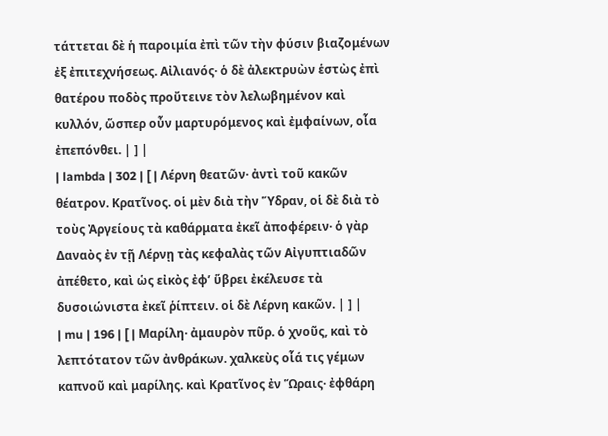τάττεται δὲ ἡ παροιμία ἐπὶ τῶν τὴν φύσιν βιαζομένων ἐξ ἐπιτεχνήσεως. Αἰλιανός· ὁ δὲ ἀλεκτρυὼν ἑστὼς ἐπὶ θατέρου ποδὸς προὔτεινε τὸν λελωβημένον καὶ κυλλόν, ὥσπερ οὖν μαρτυρόμενος καὶ ἐμφαίνων, οἷα ἐπεπόνθει. | ] |
| lambda | 302 | [ | Λέρνη θεατῶν· ἀντὶ τοῦ κακῶν θέατρον. Κρατῖνος. οἱ μὲν διὰ τὴν Ὕδραν, οἱ δὲ διὰ τὸ τοὺς Ἀργείους τὰ καθάρματα ἐκεῖ ἀποφέρειν· ὁ γὰρ Δαναὸς ἐν τῇ Λέρνῃ τὰς κεφαλὰς τῶν Αἰγυπτιαδῶν ἀπέθετο, καὶ ὡς εἰκὸς ἐφ’ ὕβρει ἐκέλευσε τὰ δυσοιώνιστα ἐκεῖ ῥίπτειν. οἱ δὲ Λέρνη κακῶν. | ] |
| mu | 196 | [ | Μαρίλη· ἀμαυρὸν πῦρ. ὁ χνοῦς, καὶ τὸ λεπτότατον τῶν ἀνθράκων. χαλκεὺς οἷά τις γέμων καπνοῦ καὶ μαρίλης. καὶ Κρατῖνος ἐν Ὥραις· ἐφθάρη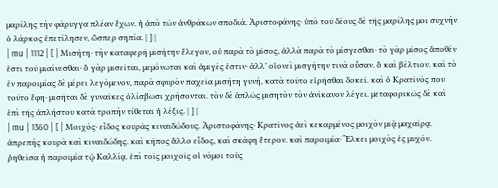μαρίλης τὴν φάρυγγα πλέαν ἔχων. ἡ ἀπὸ τῶν ἀνθράκων σποδιά. Ἀριστοφάνης· ὑπὸ τοῦ δέους δὲ τῆς μαρίλης μοι συχνὴν ὁ λάρκος ἐπετίλησεν, ὥσπερ σηπία. | ] |
| mu | 1112 | [ | Μισήτη· τὴν καταφερῆ μισήτην ἔλεγον, οὐ παρὰ τὸ μῖσος, ἀλλὰ παρὰ τὸ μίσγεσθαι· τὸ γὰρ μῖσος ἄποθέν ἐστι τοῦ μιαίνεσθαι· ὃ γὰρ μισεῖται, μεμόνωται καὶ ἀμιγές ἐστιν· ἀλλ’ οἱονεὶ μισγήτην τινὰ οὖσαν. ὃ καὶ βέλτιον. καὶ τὸ ἐν παροιμίας δὲ μέρει λεγόμενον, παρὰ σφυρὸν παχεῖα μισήτη γυνή, κατὰ τοῦτο εἰρῆσθαι δοκεῖ. καὶ ὁ Κρατῖνός που τοῦτο ἔφη· μισῆται δὲ γυναῖκες ὀλίσβωσι χρήσονται. τὸν δὲ ἁπλῶς μισητὸν τὸν ἀνίκανον λέγει. μεταφορικῶς δὲ καὶ ἐπὶ τῆς ἀπλήστου κατὰ τροπὴν τίθεται ἡ λέξις. | ] |
| mu | 1360 | [ | Μοιχός· εἶδος κουρᾶς κιναιδώδους. Ἀριστοφάνης· Κρατῖνος ἀεὶ κεκαρμένος μοιχὸν μιᾷ μαχαίρᾳ. ἀπρεπὴς κουρὰ καὶ κιναιδώδης. καὶ κῆπος ἄλλο εἶδος, καὶ σκάφη ἕτερον. καὶ παροιμία· Ἕλκει μοιχὸς ἐς μυχόν. ῥηθεῖσα ἡ παροιμία τῷ Καλλίᾳ. ἐπὶ τοῖς μοιχοῖς οἱ νόμοι τοὺς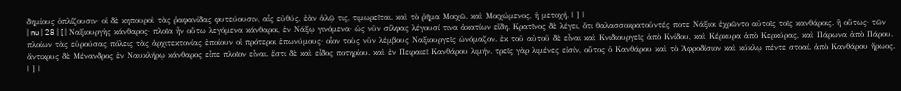δημίους ὁπλίζουσιν· οἱ δὲ κηπουροὶ τὰς ῥαφανίδας φυτεύουσιν, αἷς εὐθύς, ἐὰν ἁλῷ τις, τιμωρεῖται. καὶ τὸ ῥῆμα Μοιχῶ. καὶ Μοιχώμενος, ἡ μετοχή. | ] |
| nu | 28 | [ | Ναξιουργὴς κάνθαρος· πλοῖα ἦν οὕτω λεγόμενα κάνθαροι, ἐν Νάξῳ γινόμενα· ὡς νῦν σίλφας λέγουσί τινα ἀκατίων εἴδη. Κρατῖνος δὲ λέγει, ὅτι θαλασσοκρατοῦντές ποτε Νάξιοι ἐχρῶντο αὐτοῖς τοῖς κανθάροις. ἢ οὕτως· τῶν πλοίων τὰς εὑρούσας πόλεις τὰς ἀρχιτεκτονίας ἐποίουν οἱ πρότεροι ἐπωνύμους· οἷον τοὺς νῦν λέμβους Ναξιουργεῖς ὠνόμαζον. ἐκ τοῦ αὐτοῦ δὲ εἶναι καὶ Κνιδιουργεῖς ἀπὸ Κνίδου, καὶ Κέρκυρα ἀπὸ Κερκύρας, καὶ Πάρωνα ἀπὸ Πάρου. ἄντικρυς δὲ Μένανδρος ἐν Ναυκλήρῳ κάνθαρος εἶπε πλοῖον εἶναι. ἔστι δὲ καὶ εἶδος ποτηρίου. καὶ ἐν Πειραιεῖ Κανθάρου λιμήν. τρεῖς γὰρ λιμένες εἰσίν, οὗτος ὁ Κανθάρου καὶ τὸ Ἀφροδίσιον καὶ κύκλῳ πέντε στοαί. ἀπὸ Κανθάρου ἥρωος. | ] |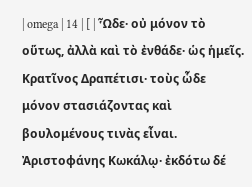| omega | 14 | [ | Ὧδε· οὐ μόνον τὸ οὕτως, ἀλλὰ καὶ τὸ ἐνθάδε· ὡς ἡμεῖς. Κρατῖνος Δραπέτισι· τοὺς ὧδε μόνον στασιάζοντας καὶ βουλομένους τινὰς εἶναι. Ἀριστοφάνης Κωκάλῳ· ἐκδότω δέ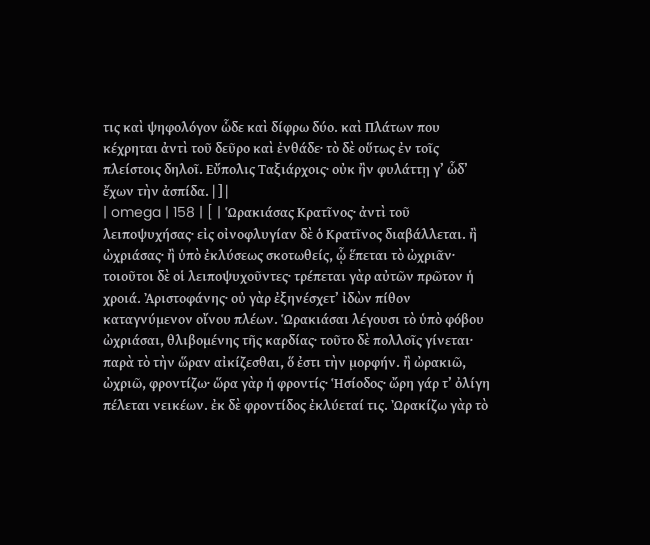τις καὶ ψηφολόγον ὧδε καὶ δίφρω δύο. καὶ Πλάτων που κέχρηται ἀντὶ τοῦ δεῦρο καὶ ἐνθάδε· τὸ δὲ οὕτως ἐν τοῖς πλείστοις δηλοῖ. Εὔπολις Ταξιάρχοις· οὐκ ἢν φυλάττῃ γ’ ὧδ’ ἔχων τὴν ἀσπίδα. | ] |
| omega | 158 | [ | Ὡρακιάσας Κρατῖνος· ἀντὶ τοῦ λειποψυχήσας· εἰς οἰνοφλυγίαν δὲ ὁ Κρατῖνος διαβάλλεται. ἢ ὠχριάσας· ἢ ὑπὸ ἐκλύσεως σκοτωθείς, ᾧ ἕπεται τὸ ὠχριᾶν· τοιοῦτοι δὲ οἱ λειποψυχοῦντες· τρέπεται γὰρ αὐτῶν πρῶτον ἡ χροιά. Ἀριστοφάνης· οὐ γὰρ ἐξηνέσχετ’ ἰδὼν πίθον καταγνύμενον οἴνου πλέων. Ὡρακιάσαι λέγουσι τὸ ὑπὸ φόβου ὠχριάσαι, θλιβομένης τῆς καρδίας· τοῦτο δὲ πολλοῖς γίνεται· παρὰ τὸ τὴν ὥραν αἰκίζεσθαι, ὅ ἐστι τὴν μορφήν. ἢ ὠρακιῶ, ὠχριῶ, φροντίζω· ὥρα γὰρ ἡ φροντίς· Ἡσίοδος· ὤρη γάρ τ’ ὀλίγη πέλεται νεικέων. ἐκ δὲ φροντίδος ἐκλύεταί τις. Ὠρακίζω γὰρ τὸ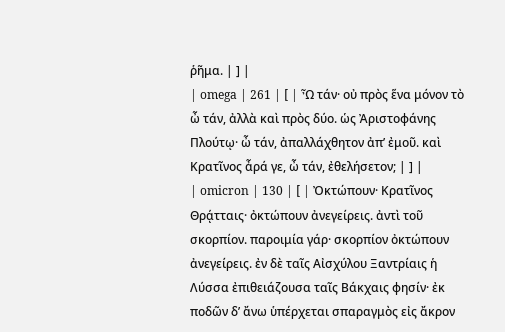ῥῆμα. | ] |
| omega | 261 | [ | Ὦ τάν· οὐ πρὸς ἕνα μόνον τὸ ὦ τάν, ἀλλὰ καὶ πρὸς δύο. ὡς Ἀριστοφάνης Πλούτῳ· ὦ τάν, ἀπαλλάχθητον ἀπ’ ἐμοῦ. καὶ Κρατῖνος ἆρά γε, ὦ τάν, ἐθελήσετον; | ] |
| omicron | 130 | [ | Ὀκτώπουν· Κρατῖνος Θρᾴτταις· ὀκτώπουν ἀνεγείρεις. ἀντὶ τοῦ σκορπίον. παροιμία γάρ· σκορπίον ὀκτώπουν ἀνεγείρεις. ἐν δὲ ταῖς Αἰσχύλου Ξαντρίαις ἡ Λύσσα ἐπιθειάζουσα ταῖς Βάκχαις φησίν· ἐκ ποδῶν δ’ ἄνω ὑπέρχεται σπαραγμὸς εἰς ἄκρον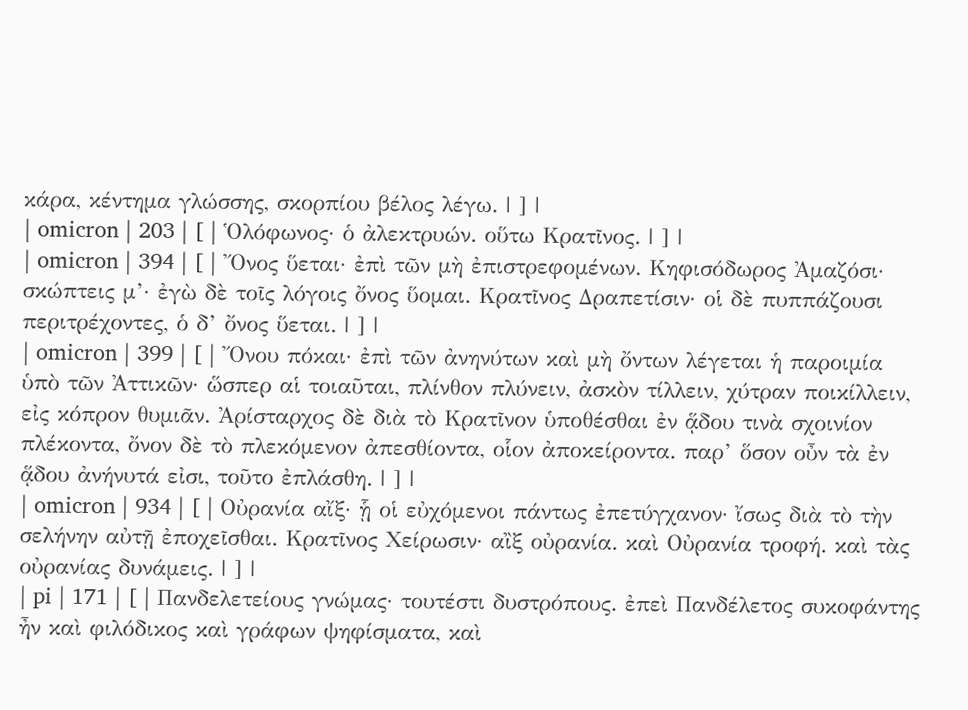κάρα, κέντημα γλώσσης, σκορπίου βέλος λέγω. | ] |
| omicron | 203 | [ | Ὁλόφωνος· ὁ ἀλεκτρυών. οὕτω Κρατῖνος. | ] |
| omicron | 394 | [ | Ὄνος ὕεται· ἐπὶ τῶν μὴ ἐπιστρεφομένων. Κηφισόδωρος Ἀμαζόσι· σκώπτεις μ’· ἐγὼ δὲ τοῖς λόγοις ὄνος ὕομαι. Κρατῖνος Δραπετίσιν· οἱ δὲ πυππάζουσι περιτρέχοντες, ὁ δ’ ὄνος ὕεται. | ] |
| omicron | 399 | [ | Ὄνου πόκαι· ἐπὶ τῶν ἀνηνύτων καὶ μὴ ὄντων λέγεται ἡ παροιμία ὑπὸ τῶν Ἀττικῶν· ὥσπερ αἱ τοιαῦται, πλίνθον πλύνειν, ἀσκὸν τίλλειν, χύτραν ποικίλλειν, εἰς κόπρον θυμιᾶν. Ἀρίσταρχος δὲ διὰ τὸ Κρατῖνον ὑποθέσθαι ἐν ᾅδου τινὰ σχοινίον πλέκοντα, ὄνον δὲ τὸ πλεκόμενον ἀπεσθίοντα, οἷον ἀποκείροντα. παρ’ ὅσον οὖν τὰ ἐν ᾅδου ἀνήνυτά εἰσι, τοῦτο ἐπλάσθη. | ] |
| omicron | 934 | [ | Οὐρανία αἴξ· ᾗ οἱ εὐχόμενοι πάντως ἐπετύγχανον· ἴσως διὰ τὸ τὴν σελήνην αὐτῇ ἐποχεῖσθαι. Κρατῖνος Χείρωσιν· αἲξ οὐρανία. καὶ Οὐρανία τροφή. καὶ τὰς οὐρανίας δυνάμεις. | ] |
| pi | 171 | [ | Πανδελετείους γνώμας· τουτέστι δυστρόπους. ἐπεὶ Πανδέλετος συκοφάντης ἦν καὶ φιλόδικος καὶ γράφων ψηφίσματα, καὶ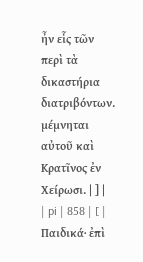ἦν εἷς τῶν περὶ τὰ δικαστήρια διατριβόντων. μέμνηται αὐτοῦ καὶ Κρατῖνος ἐν Χείρωσι. | ] |
| pi | 858 | [ | Παιδικά· ἐπὶ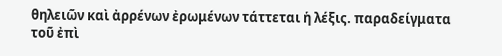θηλειῶν καὶ ἀρρένων ἐρωμένων τάττεται ἡ λέξις. παραδείγματα τοῦ ἐπὶ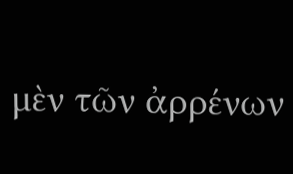μὲν τῶν ἀρρένων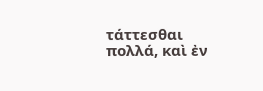τάττεσθαι πολλά, καὶ ἐν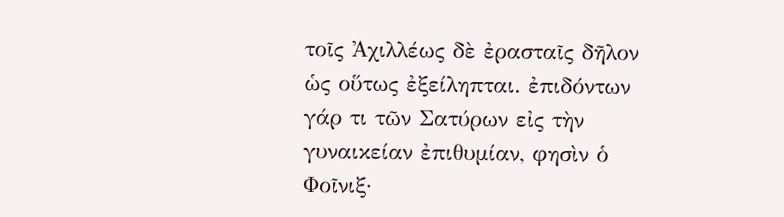τοῖς Ἀχιλλέως δὲ ἐρασταῖς δῆλον ὡς οὕτως ἐξείληπται. ἐπιδόντων γάρ τι τῶν Σατύρων εἰς τὴν γυναικείαν ἐπιθυμίαν, φησὶν ὁ Φοῖνιξ·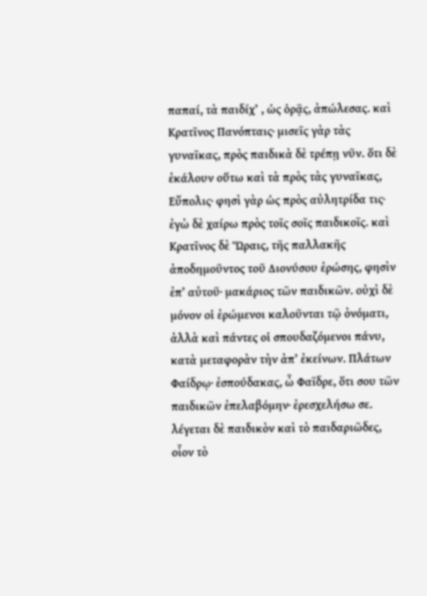παπαί, τὰ παιδίχ’ , ὡς ὁρᾷς, ἀπώλεσας. καὶ Κρατῖνος Πανόπταις· μισεῖς γὰρ τὰς γυναῖκας, πρὸς παιδικὰ δὲ τρέπῃ νῦν. ὅτι δὲ ἐκάλουν οὕτω καὶ τὰ πρὸς τὰς γυναῖκας, Εὔπολις· φησὶ γὰρ ὡς πρὸς αὐλητρίδα τις· ἐγὼ δὲ χαίρω πρὸς τοῖς σοῖς παιδικοῖς. καὶ Κρατῖνος δὲ Ὥραις, τῆς παλλακῆς ἀποδημοῦντος τοῦ Διονύσου ἐρώσης, φησὶν ἐπ’ αὐτοῦ· μακάριος τῶν παιδικῶν. οὐχὶ δὲ μόνον οἱ ἐρώμενοι καλοῦνται τῷ ὀνόματι, ἀλλὰ καὶ πάντες οἱ σπουδαζόμενοι πάνυ, κατὰ μεταφορὰν τὴν ἀπ’ ἐκείνων. Πλάτων Φαίδρῳ· ἐσπούδακας, ὦ Φαῖδρε, ὅτι σου τῶν παιδικῶν ἐπελαβόμην· ἐρεσχελήσω σε. λέγεται δὲ παιδικὸν καὶ τὸ παιδαριῶδες, οἷον τὸ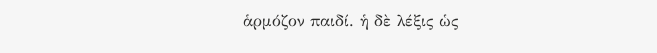ἁρμόζον παιδί. ἡ δὲ λέξις ὡς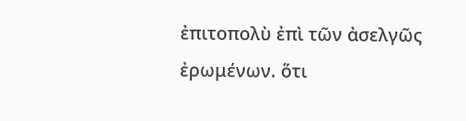ἐπιτοπολὺ ἐπὶ τῶν ἀσελγῶς ἐρωμένων. ὅτι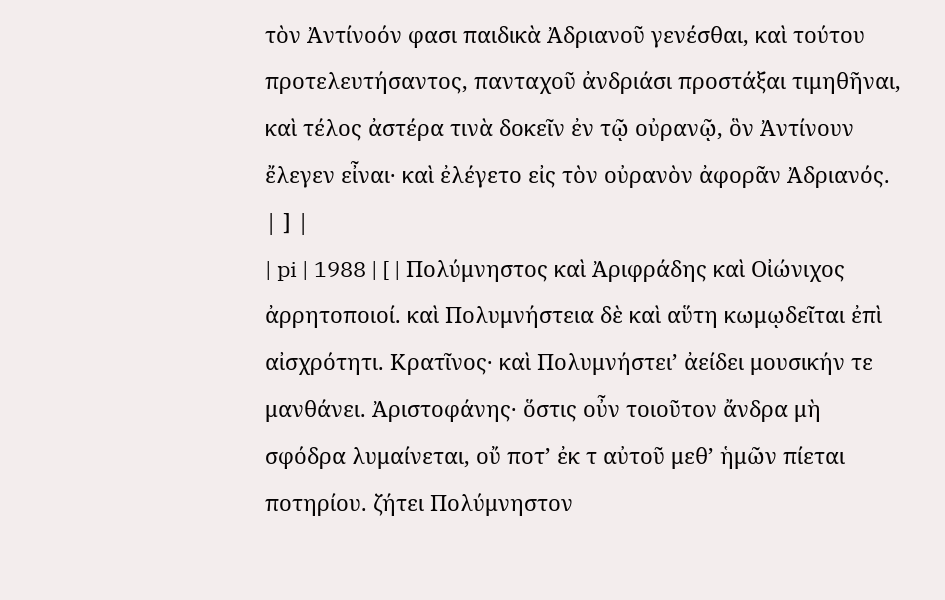τὸν Ἀντίνοόν φασι παιδικὰ Ἀδριανοῦ γενέσθαι, καὶ τούτου προτελευτήσαντος, πανταχοῦ ἀνδριάσι προστάξαι τιμηθῆναι, καὶ τέλος ἀστέρα τινὰ δοκεῖν ἐν τῷ οὐρανῷ, ὃν Ἀντίνουν ἔλεγεν εἶναι· καὶ ἐλέγετο εἰς τὸν οὐρανὸν ἀφορᾶν Ἀδριανός. | ] |
| pi | 1988 | [ | Πολύμνηστος καὶ Ἀριφράδης καὶ Οἰώνιχος ἀρρητοποιοί. καὶ Πολυμνήστεια δὲ καὶ αὕτη κωμῳδεῖται ἐπὶ αἰσχρότητι. Κρατῖνος· καὶ Πολυμνήστει’ ἀείδει μουσικήν τε μανθάνει. Ἀριστοφάνης· ὅστις οὖν τοιοῦτον ἄνδρα μὴ σφόδρα λυμαίνεται, οὔ ποτ’ ἐκ τ αὐτοῦ μεθ’ ἡμῶν πίεται ποτηρίου. ζήτει Πολύμνηστον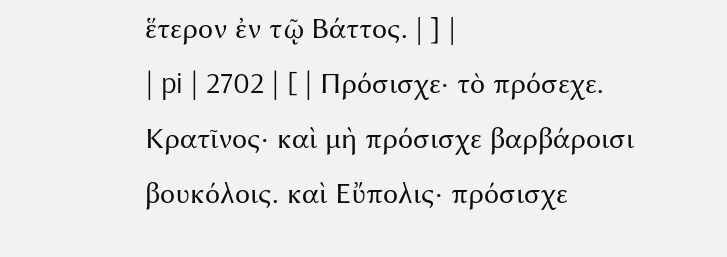ἕτερον ἐν τῷ Βάττος. | ] |
| pi | 2702 | [ | Πρόσισχε· τὸ πρόσεχε. Κρατῖνος· καὶ μὴ πρόσισχε βαρβάροισι βουκόλοις. καὶ Εὔπολις· πρόσισχε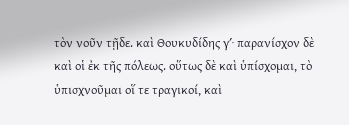τὸν νοῦν τῇδε. καὶ Θουκυδίδης γʹ· παρανίσχον δὲ καὶ οἱ ἐκ τῆς πόλεως. οὕτως δὲ καὶ ὑπίσχομαι, τὸ ὑπισχνοῦμαι οἵ τε τραγικοί, καὶ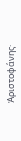Ἀριστοφάνης·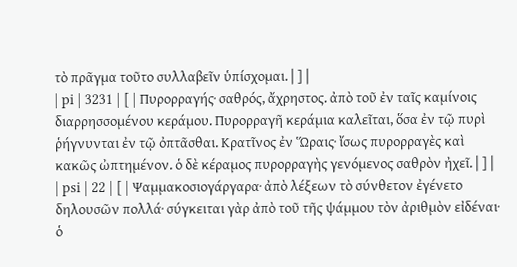τὸ πρᾶγμα τοῦτο συλλαβεῖν ὑπίσχομαι. | ] |
| pi | 3231 | [ | Πυρορραγής· σαθρός, ἄχρηστος. ἀπὸ τοῦ ἐν ταῖς καμίνοις διαρρησσομένου κεράμου. Πυρορραγῆ κεράμια καλεῖται, ὅσα ἐν τῷ πυρὶ ῥήγνυνται ἐν τῷ ὀπτᾶσθαι. Κρατῖνος ἐν Ὥραις· ἴσως πυρορραγὲς καὶ κακῶς ὠπτημένον. ὁ δὲ κέραμος πυρορραγὴς γενόμενος σαθρὸν ἠχεῖ. | ] |
| psi | 22 | [ | Ψαμμακοσιογάργαρα· ἀπὸ λέξεων τὸ σύνθετον ἐγένετο δηλουσῶν πολλά· σύγκειται γὰρ ἀπὸ τοῦ τῆς ψάμμου τὸν ἀριθμὸν εἰδέναι· ὁ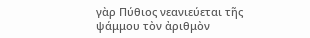γὰρ Πύθιος νεανιεύεται τῆς ψάμμου τὸν ἀριθμὸν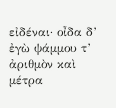εἰδέναι· οἶδα δ’ ἐγὼ ψάμμου τ’ ἀριθμὸν καὶ μέτρα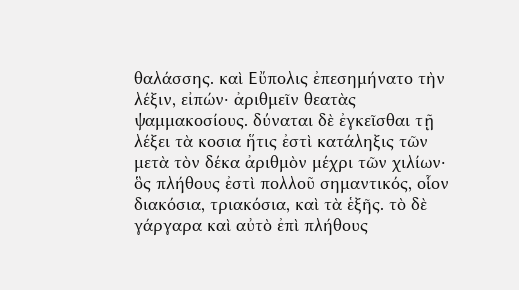θαλάσσης. καὶ Εὔπολις ἐπεσημήνατο τὴν λέξιν, εἰπών· ἀριθμεῖν θεατὰς ψαμμακοσίους. δύναται δὲ ἐγκεῖσθαι τῇ λέξει τὰ κοσια ἥτις ἐστὶ κατάληξις τῶν μετὰ τὸν δέκα ἀριθμὸν μέχρι τῶν χιλίων· ὃς πλήθους ἐστὶ πολλοῦ σημαντικός, οἷον διακόσια, τριακόσια, καὶ τὰ ἑξῆς. τὸ δὲ γάργαρα καὶ αὐτὸ ἐπὶ πλήθους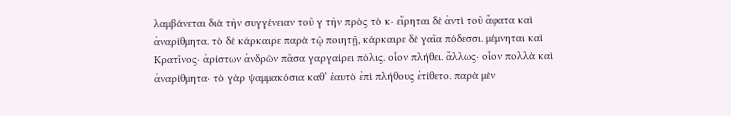λαμβάνεται διὰ τὴν συγγένειαν τοῦ γ τὴν πρὸς τὸ κ· εἴρηται δὲ ἀντὶ τοῦ ἄφατα καὶ ἀναρίθμητα. τὸ δὲ κάρκαιρε παρὰ τῷ ποιητῇ, κάρκαιρε δὲ γαῖα πόδεσσι. μέμνηται καὶ Κρατῖνος· ἀρίστων ἀνδρῶν πᾶσα γαργαίρει πόλις. οἷον πλήθει. ἄλλως· οἷον πολλὰ καὶ ἀναρίθμητα· τὸ γὰρ ψαμμακόσια καθ’ ἑαυτὸ ἐπὶ πλήθους ἐτίθετο. παρὰ μὲν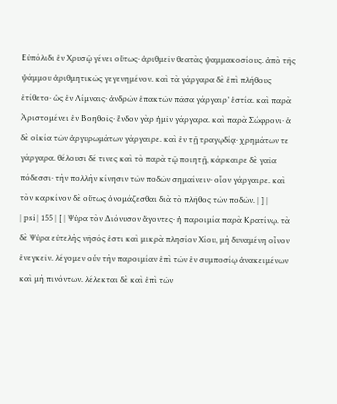Εὐπόλιδι ἐν Χρυσῷ γένει οὕτως· ἀριθμεῖν θεατὰς ψαμμακοσίους. ἀπὸ τῆς ψάμμου ἀριθμητικῶς γεγενημένον. καὶ τὰ γάργαρα δὲ ἐπὶ πλήθους ἐτίθετο· ὡς ἐν Λίμναις· ἀνδρῶν ἐπακτῶν πᾶσα γάργαιρ’ ἑστία. καὶ παρὰ Ἀριστομένει ἐν Βοηθοῖς· ἔνδον γὰρ ἡμῖν γάργαρα. καὶ παρὰ Σώφρονι· ἁ δὲ οἰκία τῶν ἀργυρωμάτων γάργαιρε. καὶ ἐν τῇ τραγῳδίᾳ· χρημάτων τε γάργαρα. θέλουσι δέ τινες καὶ τὸ παρὰ τῷ ποιητῇ, κάρκαιρε δὲ γαῖα πόδεσσι· τὴν πολλὴν κίνησιν τῶν ποδῶν σημαίνειν· οἷον γάργαιρε. καὶ τὸν καρκίνον δὲ οὕτως ὀνομάζεσθαι διὰ τὸ πλῆθος τῶν ποδῶν. | ] |
| psi | 155 | [ | Ψύρα τὸν Διόνυσον ἄγοντες· ἡ παροιμία παρὰ Κρατίνῳ. τὰ δὲ Ψύρα εὐτελὴς νῆσός ἐστι καὶ μικρὰ πλησίον Χίου, μὴ δυναμένη οἶνον ἐνεγκεῖν. λέγομεν οὖν τὴν παροιμίαν ἐπὶ τῶν ἐν συμποσίῳ ἀνακειμένων καὶ μὴ πινόντων. λέλεκται δὲ καὶ ἐπὶ τῶν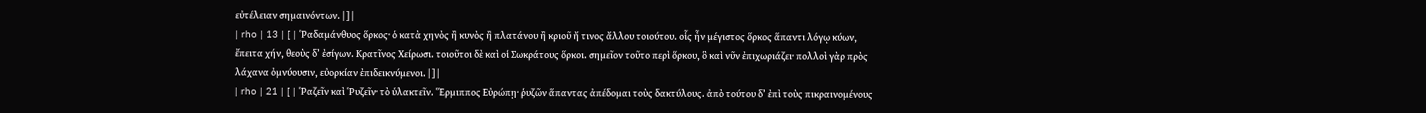εὐτέλειαν σημαινόντων. | ] |
| rho | 13 | [ | Ῥαδαμάνθυος ὅρκος· ὁ κατὰ χηνὸς ἢ κυνὸς ἢ πλατάνου ἢ κριοῦ ἤ τινος ἄλλου τοιούτου. οἷς ἦν μέγιστος ὅρκος ἅπαντι λόγῳ κύων, ἔπειτα χήν, θεοὺς δ’ ἐσίγων. Κρατῖνος Χείρωσι. τοιοῦτοι δὲ καὶ οἱ Σωκράτους ὅρκοι. σημεῖον τοῦτο περὶ ὅρκου, ὃ καὶ νῦν ἐπιχωριάζει· πολλοὶ γὰρ πρὸς λάχανα ὀμνύουσιν, εὐορκίαν ἐπιδεικνύμενοι. | ] |
| rho | 21 | [ | Ῥαζεῖν καὶ Ῥυζεῖν· τὸ ὑλακτεῖν. Ἕρμιππος Εὐρώπῃ· ῥυζῶν ἅπαντας ἀπέδομαι τοὺς δακτύλους. ἀπὸ τούτου δ’ ἐπὶ τοὺς πικραινομένους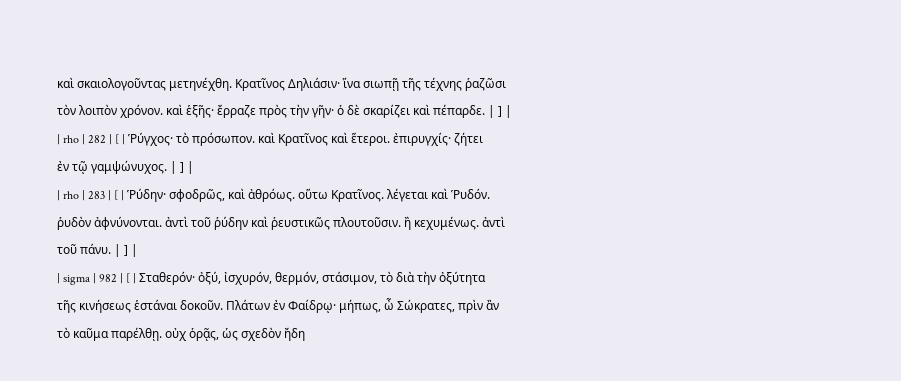καὶ σκαιολογοῦντας μετηνέχθη. Κρατῖνος Δηλιάσιν· ἵνα σιωπῇ τῆς τέχνης ῥαζῶσι τὸν λοιπὸν χρόνον. καὶ ἑξῆς· ἔρραζε πρὸς τὴν γῆν· ὁ δὲ σκαρίζει καὶ πέπαρδε. | ] |
| rho | 282 | [ | Ῥύγχος· τὸ πρόσωπον. καὶ Κρατῖνος καὶ ἕτεροι. ἐπιρυγχίς· ζήτει ἐν τῷ γαμψώνυχος. | ] |
| rho | 283 | [ | Ῥύδην· σφοδρῶς, καὶ ἀθρόως. οὕτω Κρατῖνος. λέγεται καὶ Ῥυδόν. ῥυδὸν ἀφνύνονται. ἀντὶ τοῦ ῥύδην καὶ ῥευστικῶς πλουτοῦσιν. ἢ κεχυμένως. ἀντὶ τοῦ πάνυ. | ] |
| sigma | 982 | [ | Σταθερόν· ὀξύ, ἰσχυρόν, θερμόν, στάσιμον, τὸ διὰ τὴν ὀξύτητα τῆς κινήσεως ἑστάναι δοκοῦν. Πλάτων ἐν Φαίδρῳ· μήπως, ὦ Σώκρατες, πρὶν ἂν τὸ καῦμα παρέλθῃ. οὐχ ὁρᾷς, ὡς σχεδὸν ἤδη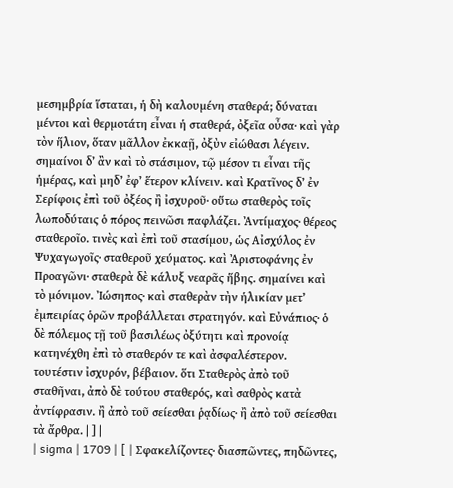μεσημβρία ἵσταται, ἡ δὴ καλουμένη σταθερά; δύναται μέντοι καὶ θερμοτάτη εἶναι ἡ σταθερά, ὀξεῖα οὖσα· καὶ γὰρ τὸν ἥλιον, ὅταν μᾶλλον ἐκκαῇ, ὀξὺν εἰώθασι λέγειν. σημαίνοι δ’ ἂν καὶ τὸ στάσιμον, τῷ μέσον τι εἶναι τῆς ἡμέρας, καὶ μηδ’ ἐφ’ ἕτερον κλίνειν. καὶ Κρατῖνος δ’ ἐν Σερίφοις ἐπὶ τοῦ ὀξέος ἢ ἰσχυροῦ· οὕτω σταθερὸς τοῖς λωποδύταις ὁ πόρος πεινῶσι παφλάζει. Ἀντίμαχος· θέρεος σταθεροῖο. τινὲς καὶ ἐπὶ τοῦ στασίμου, ὡς Αἰσχύλος ἐν Ψυχαγωγοῖς· σταθεροῦ χεύματος. καὶ Ἀριστοφάνης ἐν Προαγῶνι· σταθερὰ δὲ κάλυξ νεαρᾶς ἥβης. σημαίνει καὶ τὸ μόνιμον. Ἰώσηπος· καὶ σταθερὰν τὴν ἡλικίαν μετ’ ἐμπειρίας ὁρῶν προβάλλεται στρατηγόν. καὶ Εὐνάπιος· ὁ δὲ πόλεμος τῇ τοῦ βασιλέως ὀξύτητι καὶ προνοίᾳ κατηνέχθη ἐπὶ τὸ σταθερόν τε καὶ ἀσφαλέστερον. τουτέστιν ἰσχυρόν, βέβαιον. ὅτι Σταθερὸς ἀπὸ τοῦ σταθῆναι, ἀπὸ δὲ τούτου σταθερός, καὶ σαθρὸς κατὰ ἀντίφρασιν. ἢ ἀπὸ τοῦ σείεσθαι ῥᾳδίως· ἢ ἀπὸ τοῦ σείεσθαι τὰ ἄρθρα. | ] |
| sigma | 1709 | [ | Σφακελίζοντες· διασπῶντες, πηδῶντες,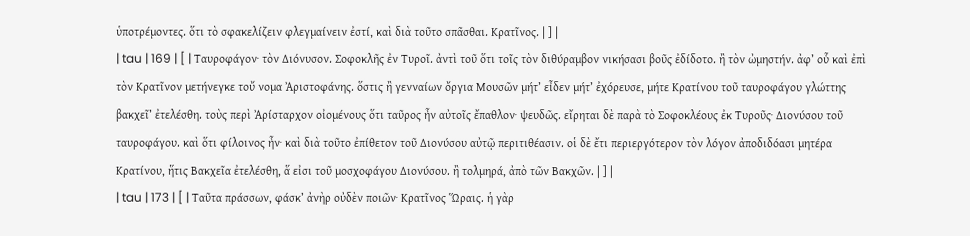ὑποτρέμοντες. ὅτι τὸ σφακελίζειν φλεγμαίνειν ἐστί, καὶ διὰ τοῦτο σπᾶσθαι. Κρατῖνος. | ] |
| tau | 169 | [ | Ταυροφάγον· τὸν Διόνυσον. Σοφοκλῆς ἐν Τυροῖ. ἀντὶ τοῦ ὅτι τοῖς τὸν διθύραμβον νικήσασι βοῦς ἐδίδοτο. ἢ τὸν ὠμηστήν. ἀφ’ οὗ καὶ ἐπὶ τὸν Κρατῖνον μετήνεγκε τοὔ νομα Ἀριστοφάνης. ὅστις ἢ γενναίων ὄργια Μουσῶν μήτ’ εἶδεν μήτ’ ἐχόρευσε, μήτε Κρατίνου τοῦ ταυροφάγου γλώττης βακχεῖ’ ἐτελέσθη. τοὺς περὶ Ἀρίσταρχον οἰομένους ὅτι ταῦρος ἦν αὐτοῖς ἔπαθλον· ψευδῶς. εἴρηται δὲ παρὰ τὸ Σοφοκλέους ἐκ Τυροῦς· Διονύσου τοῦ ταυροφάγου. καὶ ὅτι φίλοινος ἦν· καὶ διὰ τοῦτο ἐπίθετον τοῦ Διονύσου αὐτῷ περιτιθέασιν. οἱ δὲ ἔτι περιεργότερον τὸν λόγον ἀποδιδόασι μητέρα Κρατίνου, ἥτις Βακχεῖα ἐτελέσθη, ἅ εἰσι τοῦ μοσχοφάγου Διονύσου. ἢ τολμηρά, ἀπὸ τῶν Βακχῶν. | ] |
| tau | 173 | [ | Ταῦτα πράσσων, φάσκ’ ἀνὴρ οὐδὲν ποιῶν· Κρατῖνος Ὥραις. ἡ γὰρ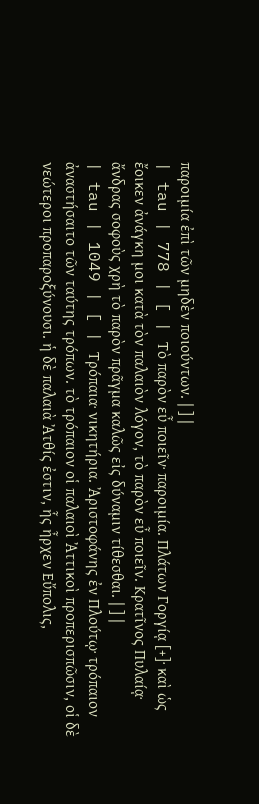παροιμία ἐπὶ τῶν μηδὲν ποιούντων. | ] |
| tau | 778 | [ | Τὸ παρὸν εὖ ποιεῖν· παροιμία. Πλάτων Γοργίᾳ [+]· καὶ ὡς ἔοικεν ἀνάγκη μοι κατὰ τὸν παλαιὸν λόγον, τὸ παρὸν εὖ ποιεῖν. Κρατῖνος Πυλαίᾳ· ἄνδρας σοφοὺς χρὴ τὸ παρὸν πρᾶγμα καλῶς εἰς δύναμιν τίθεσθαι. | ] |
| tau | 1049 | [ | Τρόπαια· νικητήρια. Ἀριστοφάνης ἐν Πλούτῳ· τρόπαιον ἀναστήσαιτο τῶν ταύτης τρόπων. τὸ τρόπαιον οἱ παλαιοὶ Ἀττικοὶ προπερισπῶσιν, οἱ δὲ νεώτεροι προπαροξύνουσι. ἡ δὲ παλαιὰ Ἀτθίς ἐστιν, ἧς ἦρχεν Εὔπολις,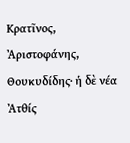Κρατῖνος, Ἀριστοφάνης, Θουκυδίδης· ἡ δὲ νέα Ἀτθίς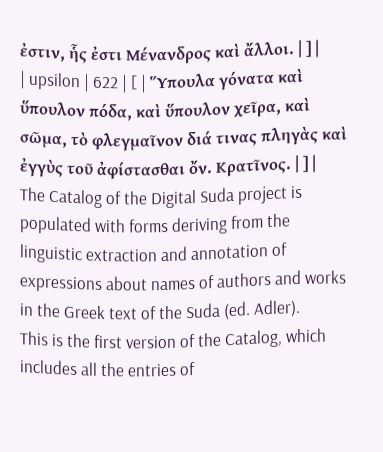ἐστιν, ἧς ἐστι Μένανδρος καὶ ἄλλοι. | ] |
| upsilon | 622 | [ | Ὕπουλα γόνατα καὶ ὕπουλον πόδα, καὶ ὕπουλον χεῖρα, καὶ σῶμα, τὸ φλεγμαῖνον διά τινας πληγὰς καὶ ἐγγὺς τοῦ ἀφίστασθαι ὄν. Κρατῖνος. | ] |
The Catalog of the Digital Suda project is populated with forms deriving from the linguistic extraction and annotation of expressions about names of authors and works in the Greek text of the Suda (ed. Adler).
This is the first version of the Catalog, which includes all the entries of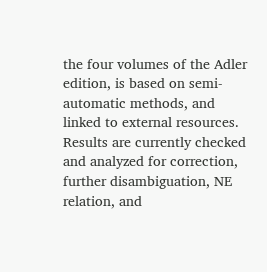the four volumes of the Adler edition, is based on semi-automatic methods, and linked to external resources. Results are currently checked and analyzed for correction, further disambiguation, NE relation, and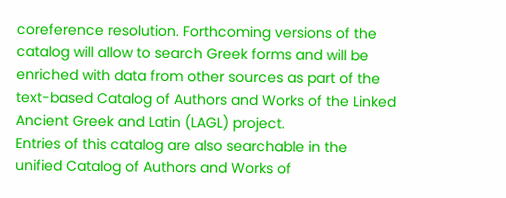coreference resolution. Forthcoming versions of the catalog will allow to search Greek forms and will be enriched with data from other sources as part of the text-based Catalog of Authors and Works of the Linked Ancient Greek and Latin (LAGL) project.
Entries of this catalog are also searchable in the unified Catalog of Authors and Works of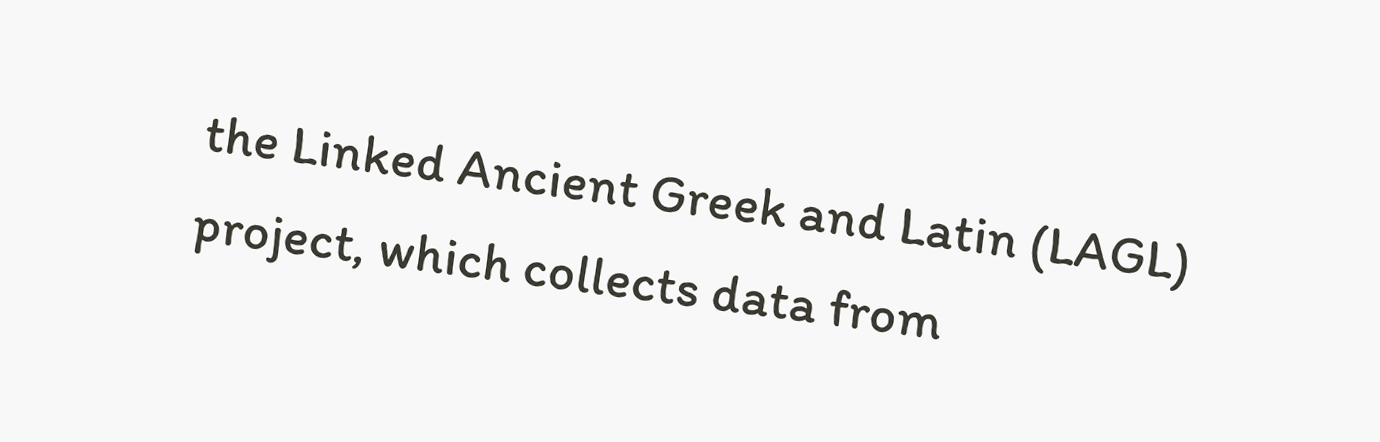the Linked Ancient Greek and Latin (LAGL) project, which collects data from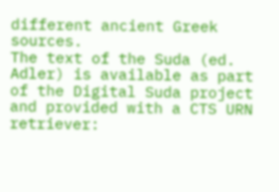different ancient Greek sources.
The text of the Suda (ed. Adler) is available as part of the Digital Suda project and provided with a CTS URN retriever: